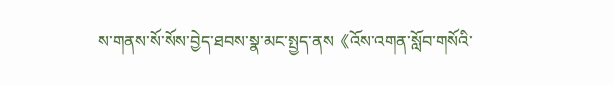ས་གནས་སོ་སོས་བྱེད་ཐབས་སྣ་མང་སྤྱད་ནས《འོས་འགན་སློབ་གསོའི་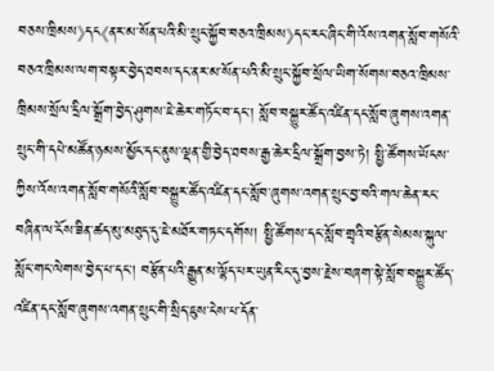བཅས་ཁྲིམས》དང《ནར་མ་སོན་པའི་མི་སྲུང་སྐྱོབ་བཅའ་ཁྲིམས》དང་རང་ཞིང་གི་འོས་འགན་སློབ་གསོའི་བཅའ་ཁྲིམས་ལག་བསྟར་བྱེད་ཐབས་དང་ནར་མ་སོན་པའི་མི་སྲུང་སྐྱོབ་སྲོལ་ཡིག་སོགས་བཅའ་ཁྲིམས་ཁྲིམས་སྲོལ་དྲིལ་སྒྲོག་བྱེད་ཤུགས་ཇེ་ཆེར་གཏོང་བ་དང་། སློབ་བསྐྱུར་ཚོད་འཛིན་དང་སློབ་ཞུགས་འགན་སྲུང་གི་དཔེ་མཚོན་ཉམས་མྱོང་དང་ནུས་ལྡན་གྱི་བྱེད་ཐབས་རྒྱ་ཆེར་དྲིལ་སྒྲོག་བྱས་ཏེ། སྤྱི་ཚོགས་ཡོངས་ཀྱིས་འོས་འགན་སློབ་གསོའི་སློབ་བསྐྱུར་ཚོད་འཛིན་དང་སློབ་ཞུགས་འགན་སྲུང་བྱ་བའི་གལ་ཆེན་རང་བཞིན་ལ་ངོས་ཟིན་ཚད་མུ་མཐུད་དུ་ཇེ་མཐོར་གཏང་དགོས། སྤྱི་ཚོགས་དང་སློབ་གྲྭའི་བརྩོན་སེམས་སྐུལ་སློང་གང་ལེགས་བྱེད་པ་དང་། བརྩོན་པའི་རྒྱུན་མ་ལྷོད་པར་ཡུན་རིང་དུ་བྱས་རྗེས་བཞག་སྟེ་སློབ་བསྐྱུར་ཚོད་འཛིན་དང་སློབ་ཞུགས་འགན་སྲུང་གི་སྲིད་ཇུས་ངེས་པ་དོན་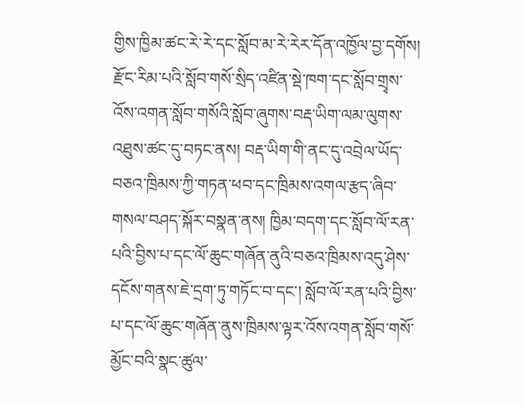གྱིས་ཁྱིམ་ཚང་རེ་རེ་དང་སློབ་མ་རེ་རེར་དོན་འཁྱོལ་བྱ་དགོས། རྫོང་རིམ་པའི་སློབ་གསོ་སྲིད་འཛིན་སྡེ་ཁག་དང་སློབ་གྲྭས་འོས་འགན་སློབ་གསོའི་སློབ་ཞུགས་བརྡ་ཡིག་ལམ་ལུགས་འཐུས་ཚང་དུ་བཏང་ནས། བརྡ་ཡིག་གི་ནང་དུ་འབྲེལ་ཡོད་བཅའ་ཁྲིམས་ཀྱི་གཏན་ཕབ་དང་ཁྲིམས་འགལ་རྩད་ཞིབ་གསལ་བཤད་སྐོར་བསྣན་ནས། ཁྱིམ་བདག་དང་སློབ་ལོ་རན་པའི་བྱིས་པ་དང་ལོ་ཆུང་གཞོན་ནུའི་བཅའ་ཁྲིམས་འདུ་ཤེས་དངོས་གནས་ཇེ་དྲག་ཏུ་གཏོང་བ་དང་། སློབ་ལོ་རན་པའི་བྱིས་པ་དང་ལོ་ཆུང་གཞོན་ནུས་ཁྲིམས་ལྟར་འོས་འགན་སློབ་གསོ་མྱོང་བའི་སྣང་ཚུལ་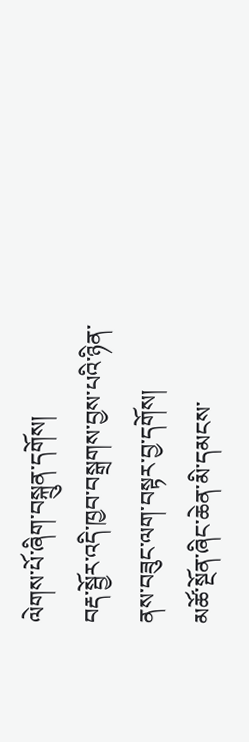ལེགས་པོ་ཞིག་བསྐྲུན་དགོས།
བརྡ་སྦྱོར་འདི་ཁྱབ་བསྒྲགས་བྱས་པའི་ཉིན་ནས་བཟུང་ལག་བསྟར་བྱ་དགོས།
མཚོ་སྔོན་ཞིང་ཆེན་མི་དམངས་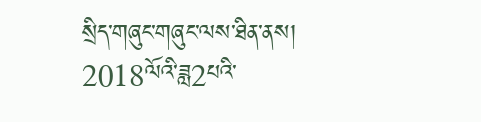སྲིད་གཞུང་གཞུང་ལས་ཐིན་ནས།
2018ལོའི་ཟླ2པའི་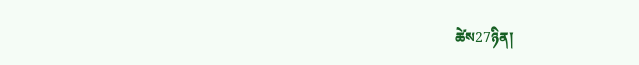ཚེས27ཉིན།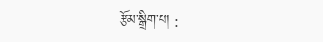རྩོམ་སྒྲིག་པ། :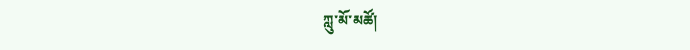ཀླུ་མོ་མཚོ།